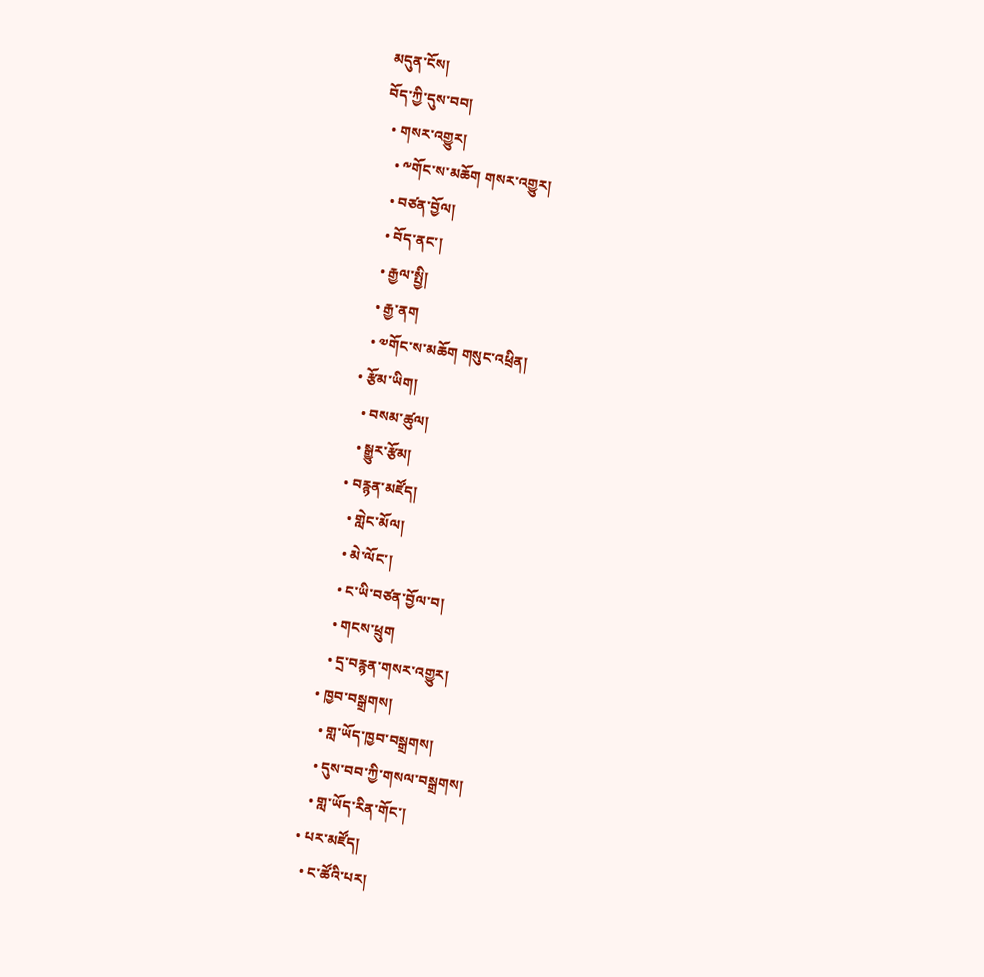མདུན་ངོས།
བོད་ཀྱི་དུས་བབ།
  • གསར་འགྱུར།
    • ༸གོང་ས་མཆོག གསར་འགྱུར།
    • བཙན་བྱོལ།
    • བོད་ནང་།
    • རྒྱལ་སྤྱི།
    • རྒྱ་ནག
    • ༧གོང་ས་མཆོག གསུང་འཕྲིན།
  • རྩོམ་ཡིག།
    • བསམ་ཚུལ།
    • སྒྱུར་རྩོམ།
  • བརྙན་མཛོད།
    • གླེང་མོལ།
    • མེ་ལོང་།
    • ང་ཡི་བཙན་བྱོལ་བ།
    • གངས་ཕྲུག
    • དྲ་བརྙན་གསར་འགྱུར།
  • ཁྱབ་བསྒྲགས།
    • གླ་ཡོད་ཁྱབ་བསྒྲགས།
    • དུས་བབ་ཀྱི་གསལ་བསྒྲགས།
    • གླ་ཡོད་རིན་གོང་།
  • པར་མཛོད།
    • ང་ཚོའི་པར།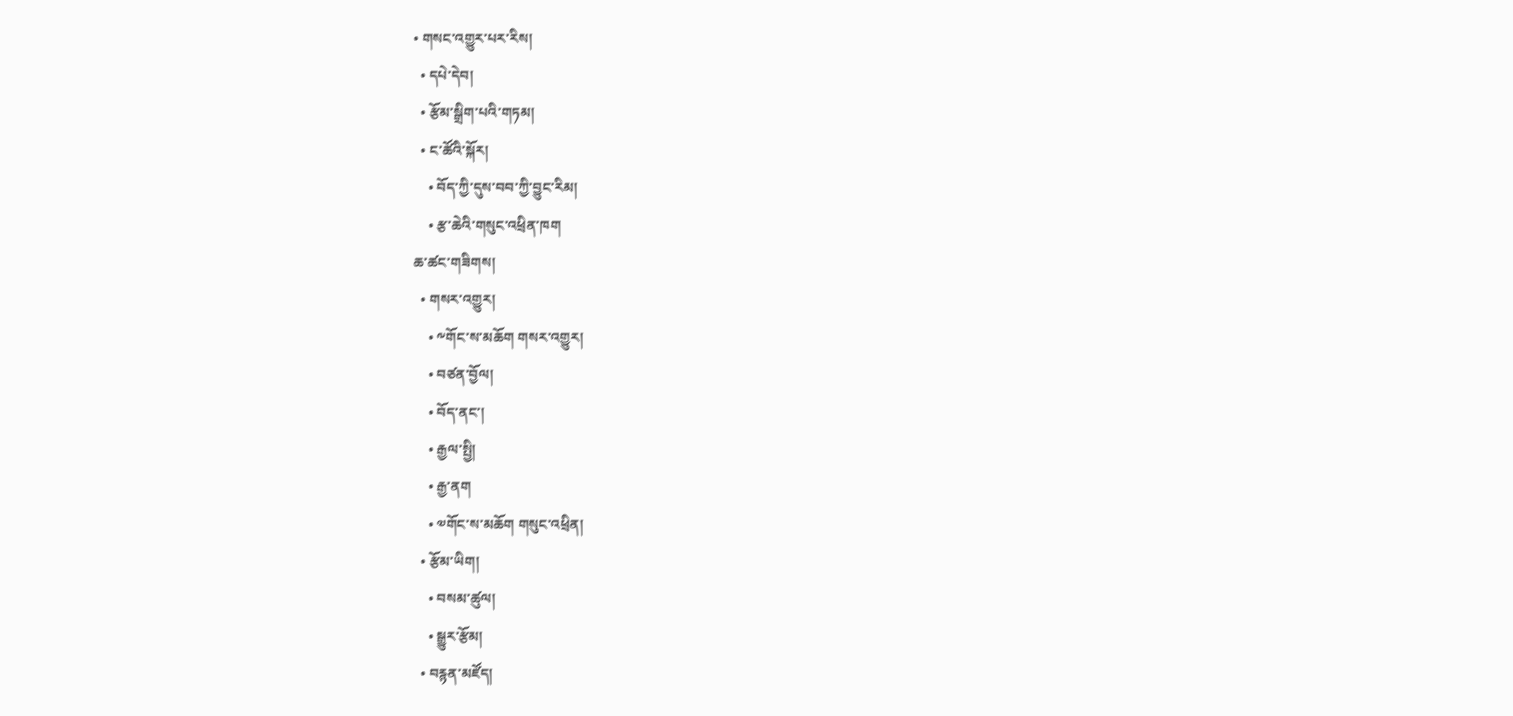• གསང་འགྱུར་པར་རིས།
  • དཔེ་དེབ།
  • རྩོམ་སྒྲིག་པའི་གཏམ།
  • ང་ཚོའི་སྐོར།
    • བོད་ཀྱི་དུས་བབ་ཀྱི་བྱུང་རིམ།
    • རྩ་ཆེའི་གསུང་འཕྲིན་ཁག
ཆ་ཚང་གཟིགས།
  • གསར་འགྱུར།
    • ༸གོང་ས་མཆོག གསར་འགྱུར།
    • བཙན་བྱོལ།
    • བོད་ནང་།
    • རྒྱལ་སྤྱི།
    • རྒྱ་ནག
    • ༧གོང་ས་མཆོག གསུང་འཕྲིན།
  • རྩོམ་ཡིག།
    • བསམ་ཚུལ།
    • སྒྱུར་རྩོམ།
  • བརྙན་མཛོད།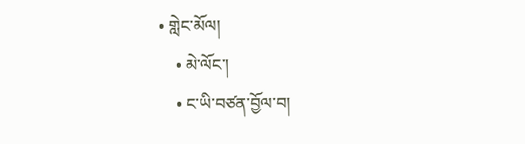• གླེང་མོལ།
    • མེ་ལོང་།
    • ང་ཡི་བཙན་བྱོལ་བ།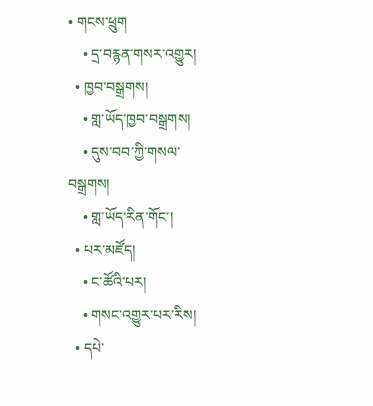• གངས་ཕྲུག
    • དྲ་བརྙན་གསར་འགྱུར།
  • ཁྱབ་བསྒྲགས།
    • གླ་ཡོད་ཁྱབ་བསྒྲགས།
    • དུས་བབ་ཀྱི་གསལ་བསྒྲགས།
    • གླ་ཡོད་རིན་གོང་།
  • པར་མཛོད།
    • ང་ཚོའི་པར།
    • གསང་འགྱུར་པར་རིས།
  • དཔེ་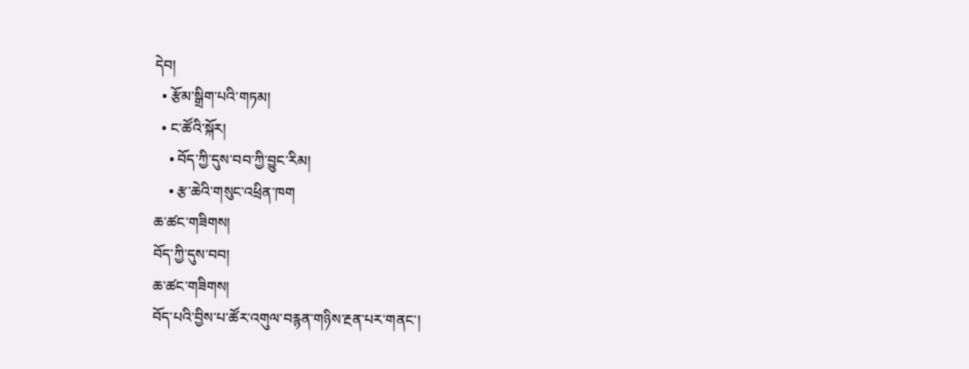དེབ།
  • རྩོམ་སྒྲིག་པའི་གཏམ།
  • ང་ཚོའི་སྐོར།
    • བོད་ཀྱི་དུས་བབ་ཀྱི་བྱུང་རིམ།
    • རྩ་ཆེའི་གསུང་འཕྲིན་ཁག
ཆ་ཚང་གཟིགས།
བོད་ཀྱི་དུས་བབ།
ཆ་ཚང་གཟིགས།
བོད་པའི་བྱིས་པ་ཚོར་འགུལ་བརྙན་གཉིས་རྔན་པར་གནང་།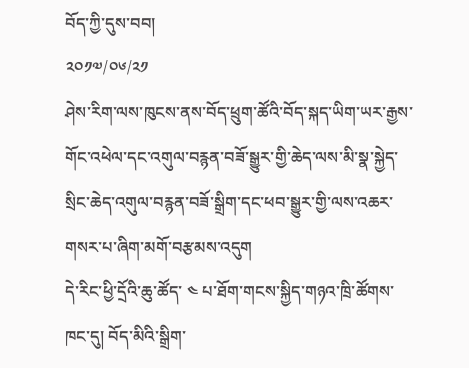བོད་ཀྱི་དུས་བབ།
༢༠༡༧/༠༦/༢༡
ཤེས་རིག་ལས་ཁུངས་ནས་བོད་ཕྲུག་ཚོའི་བོད་སྐད་ཡིག་ཡར་རྒྱས་གོང་འཕེལ་དང་འགུལ་བརྙན་བཟོ་སྒྱུར་གྱི་ཆེད་ལས་མི་སྣ་སྐྱེད་སྲིང་ཆེད་འགུལ་བརྙན་བཟོ་སྒྲིག་དང་ཕབ་སྒྱུར་གྱི་ལས་འཆར་གསར་པ་ཞིག་མགོ་བརྩམས་འདུག
དེ་རིང་ཕྱི་དྲོའི་ཆུ་ཚོད་ ༤ པ་ཐོག་གངས་སྐྱིད་གཉའ་ཁྲི་ཚོགས་ཁང་དུ། བོད་མིའི་སྒྲིག་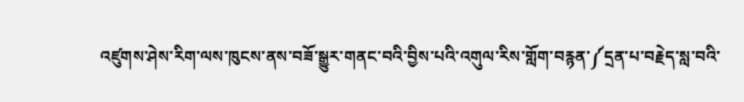འཛུགས་ཤེས་རིག་ལས་ཁུངས་ནས་བཟོ་སྒྱུར་གནང་བའི་བྱིས་པའི་འགུལ་རིས་གློག་བརྙན་༼དྲན་པ་བརྗེད་སླ་བའི་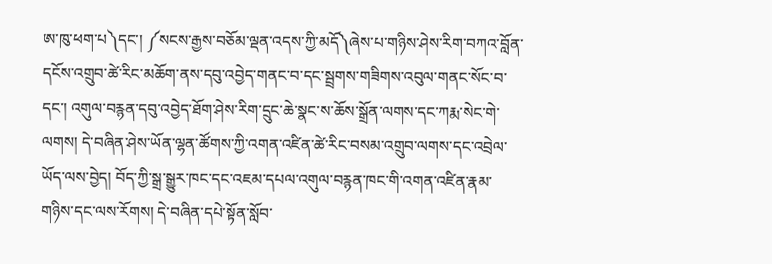ཨ་ཁུ་ཕག་པ༽དང་། ༼སངས་རྒྱས་བཅོམ་ལྡན་འདས་ཀྱི་མདོ༽ཞེས་པ་གཉིས་ཤེས་རིག་བཀའ་བློན་དངོས་འགྲུབ་ཚེ་རིང་མཆོག་ནས་དབུ་འབྱེད་གནང་བ་དང་སྦྲགས་གཟིགས་འབུལ་གནང་སོང་བ་དང་། འགུལ་བརྙན་དབུ་འབྱེད་ཐོག་ཤེས་རིག་དྲུང་ཆེ་སྣང་ས་ཆོས་སྒྲོན་ལགས་དང་ཀརྨ་སེང་གེ་ལགས། དེ་བཞིན་ཤེས་ཡོན་ལྷན་ཚོགས་ཀྱི་འགན་འཛིན་ཚེ་རིང་བསམ་འགྲུབ་ལགས་དང་འབྲེལ་ཡོད་ལས་བྱེད། བོད་ཀྱི་སྒྲ་སྒྱུར་ཁང་དང་འཇམ་དཔལ་འགུལ་བརྙན་ཁང་གི་འགན་འཛིན་རྣམ་གཉིས་དང་ལས་རོགས། དེ་བཞིན་དཔེ་སྟོན་སློབ་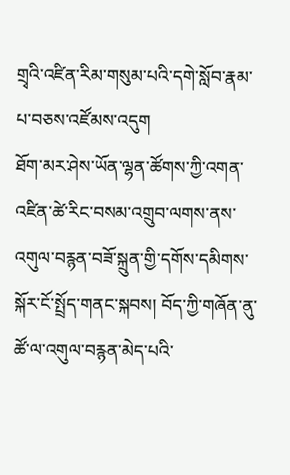གྲྭའི་འཛིན་རིམ་གསུམ་པའི་དགེ་སློབ་རྣམ་པ་བཅས་འཛོམས་འདུག
ཐོག་མར་ཤེས་ཡོན་ལྷན་ཚོགས་ཀྱི་འགན་འཛིན་ཚེ་རིང་བསམ་འགྲུབ་ལགས་ནས་འགུལ་བརྙན་བཟོ་སྐྲུན་གྱི་དགོས་དམིགས་སྐོར་ངོ་སྤྲོད་གནང་སྐབས། བོད་ཀྱི་གཞོན་ནུ་ཚོ་ལ་འགུལ་བརྙན་མེད་པའི་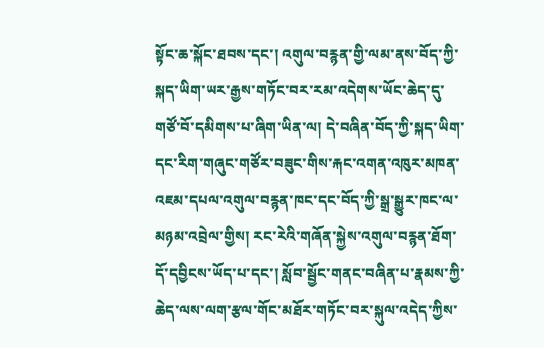སྟོང་ཆ་སྐོང་ཐབས་དང་། འགུལ་བརྙན་གྱི་ལམ་ནས་བོད་ཀྱི་སྐད་ཡིག་ཡར་རྒྱས་གཏོང་བར་རམ་འདེགས་ཡོང་ཆེད་དུ་གཙོ་བོ་དམིགས་པ་ཞིག་ཡིན་ལ། དེ་བཞིན་བོད་ཀྱི་སྐད་ཡིག་དང་རིག་གཞུང་གཙོར་བཟུང་གིས་རྐང་འགན་འཁུར་མཁན་འཇམ་དཔལ་འགུལ་བརྙན་ཁང་དང་བོད་ཀྱི་སྒྲ་སྒྱུར་ཁང་ལ་མཉམ་འབྲེལ་གྱིས། རང་རེའི་གཞོན་སྐྱེས་འགུལ་བརྙན་ཐོག་དོ་དབྱིངས་ཡོད་པ་དང་། སློབ་སྦྱོང་གནང་བཞིན་པ་རྣམས་ཀྱི་ཆེད་ལས་ལག་རྩལ་གོང་མཐོར་གཏོང་བར་སྐུལ་འདེད་ཀྱིས་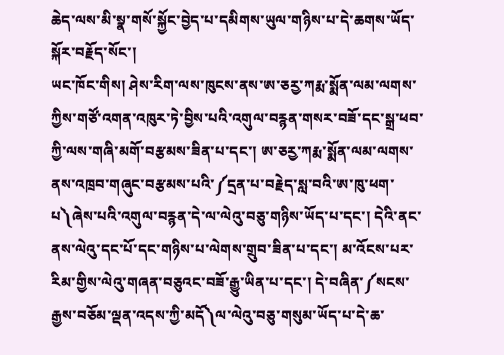ཆེད་ལས་མི་སྣ་གསོ་སྐྱོང་བྱེད་པ་དམིགས་ཡུལ་གཉིས་པ་དེ་ཆགས་ཡོད་སྐོར་བརྗོད་སོང་།
ཡང་ཁོང་གིས། ཤེས་རིག་ལས་ཁུངས་ནས་ཨ་ཅརྱ་ཀརྨ་སྨོན་ལམ་ལགས་ཀྱིས་གཙོ་འགན་འཁུར་ཏེ་བྱིས་པའི་འགུལ་བརྙན་གསར་བཟོ་དང་སྒྲ་ཕབ་ཀྱི་ལས་གཞི་མགོ་བརྩམས་ཟིན་པ་དང་། ཨ་ཅརྱ་ཀརྨ་སྨོན་ལམ་ལགས་ནས་འཁྲབ་གཞུང་བརྩམས་པའི་༼དྲན་པ་བརྗེད་སླ་བའི་ཨ་ཁུ་ཕག་པ༽ཞེས་པའི་འགུལ་བརྙན་དེ་ལ་ལེའུ་བཅུ་གཉིས་ཡོད་པ་དང་། དེའི་ནང་ནས་ལེའུ་དང་པོ་དང་གཉིས་པ་ལེགས་གྲུབ་ཟིན་པ་དང་། མ་འོངས་པར་རིམ་གྱིས་ལེའུ་གཞན་བཅུའང་བཟོ་རྒྱུ་ཡིན་པ་དང་། དེ་བཞིན་༼སངས་རྒྱས་བཅོམ་ལྡན་འདས་ཀྱི་མདོ༽ལ་ལེའུ་བཅུ་གསུམ་ཡོད་པ་དེ་ཆ་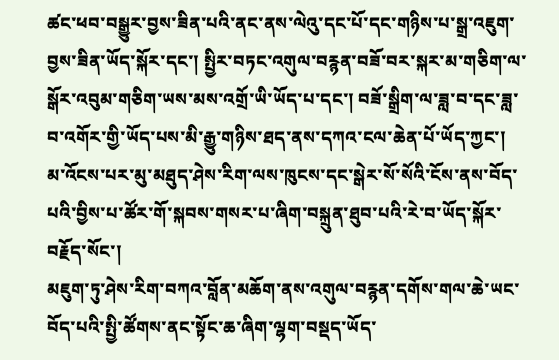ཚང་ཕབ་བསྒྱུར་བྱས་ཟིན་པའི་ནང་ནས་ལེའུ་དང་པོ་དང་གཉིས་པ་སྒྲ་འཇུག་བྱས་ཟིན་ཡོད་སྐོར་དང་། སྤྱིར་བཏང་འགུལ་བརྙན་བཟོ་བར་སྐར་མ་གཅིག་ལ་སྒོར་འབུམ་གཅིག་ཡས་མས་འགྲོ་ཡི་ཡོད་པ་དང་། བཟོ་སྒྲིག་ལ་ཟླ་བ་དང་ཟླ་བ་འགོར་གྱི་ཡོད་པས་མི་རྒྱུ་གཉིས་ཐད་ནས་དཀའ་ངལ་ཆེན་པོ་ཡོད་ཀྱང་། མ་འོངས་པར་མུ་མཐུད་ཤེས་རིག་ལས་ཁུངས་དང་སྒེར་སོ་སོའི་ངོས་ནས་བོད་པའི་བྱིས་པ་ཚོར་གོ་སྐབས་གསར་པ་ཞིག་བསྐྲུན་ཐུབ་པའི་རེ་བ་ཡོད་སྐོར་བརྗོད་སོང་།
མཇུག་ཏུ་ཤེས་རིག་བཀའ་བློན་མཆོག་ནས་འགུལ་བརྙན་དགོས་གལ་ཆེ་ཡང་བོད་པའི་སྤྱི་ཚོགས་ནང་སྟོང་ཆ་ཞིག་ལྷག་བསྡད་ཡོད་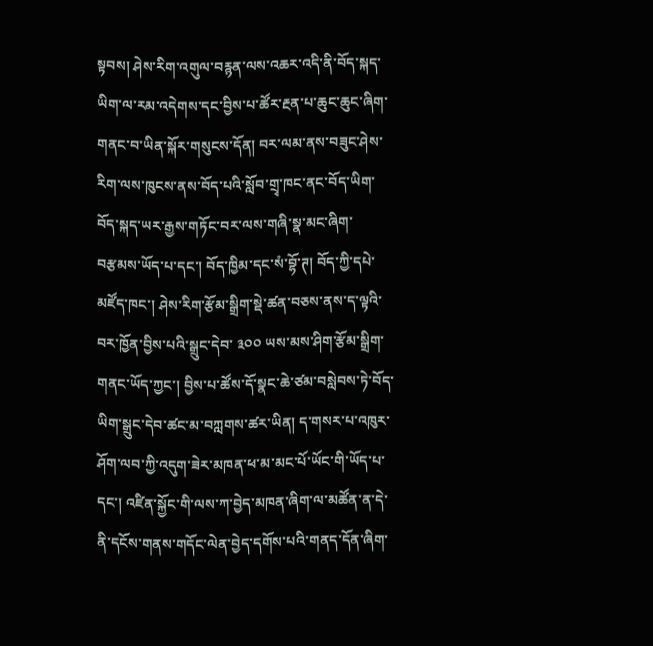སྟབས། ཤེས་རིག་འགུལ་བརྙན་ལས་འཆར་འདི་ནི་བོད་སྐད་ཡིག་ལ་རམ་འདེགས་དང་བྱིས་པ་ཚོར་རྔན་པ་ཆུང་ཆུང་ཞིག་གནང་བ་ཡིན་སྐོར་གསུངས་དོན། བར་ལམ་ནས་བཟུང་ཤེས་རིག་ལས་ཁུངས་ནས་བོད་པའི་སློབ་གྲྭ་ཁང་ནང་བོད་ཡིག་བོད་སྐད་ཡར་རྒྱས་གཏོང་བར་ལས་གཞི་སྣ་མང་ཞིག་བརྩམས་ཡོད་པ་དང་། བོད་ཁྱིམ་དང་སཾ་བྷོ་ཊ། བོད་ཀྱི་དཔེ་མཛོད་ཁང་། ཤེས་རིག་རྩོམ་སྒྲིག་སྡེ་ཚན་བཅས་ནས་ད་ལྟའི་བར་ཁྱོན་བྱིས་པའི་སྒྲུང་དེབ་ ༣༠༠ ཡས་མས་ཤིག་རྩོམ་སྒྲིག་གནང་ཡོད་ཀྱང་། བྱིས་པ་ཚོས་དོ་སྣང་ཆེ་ཙམ་བསླེབས་ཏེ་བོད་ཡིག་སྒྲུང་དེབ་ཚང་མ་བཀླགས་ཚར་ཡིན། ད་གསར་པ་འཁུར་ཤོག་ལབ་ཀྱི་འདུག་ཟེར་མཁན་ཕ་མ་མང་པོ་ཡོང་གི་ཡོད་པ་དང་། འཛིན་སྐྱོང་གི་ལས་ཀ་བྱེད་མཁན་ཞིག་ལ་མཚོན་ན་དེ་ནི་དངོས་གནས་གདོང་ལེན་བྱེད་དགོས་པའི་གནད་དོན་ཞིག་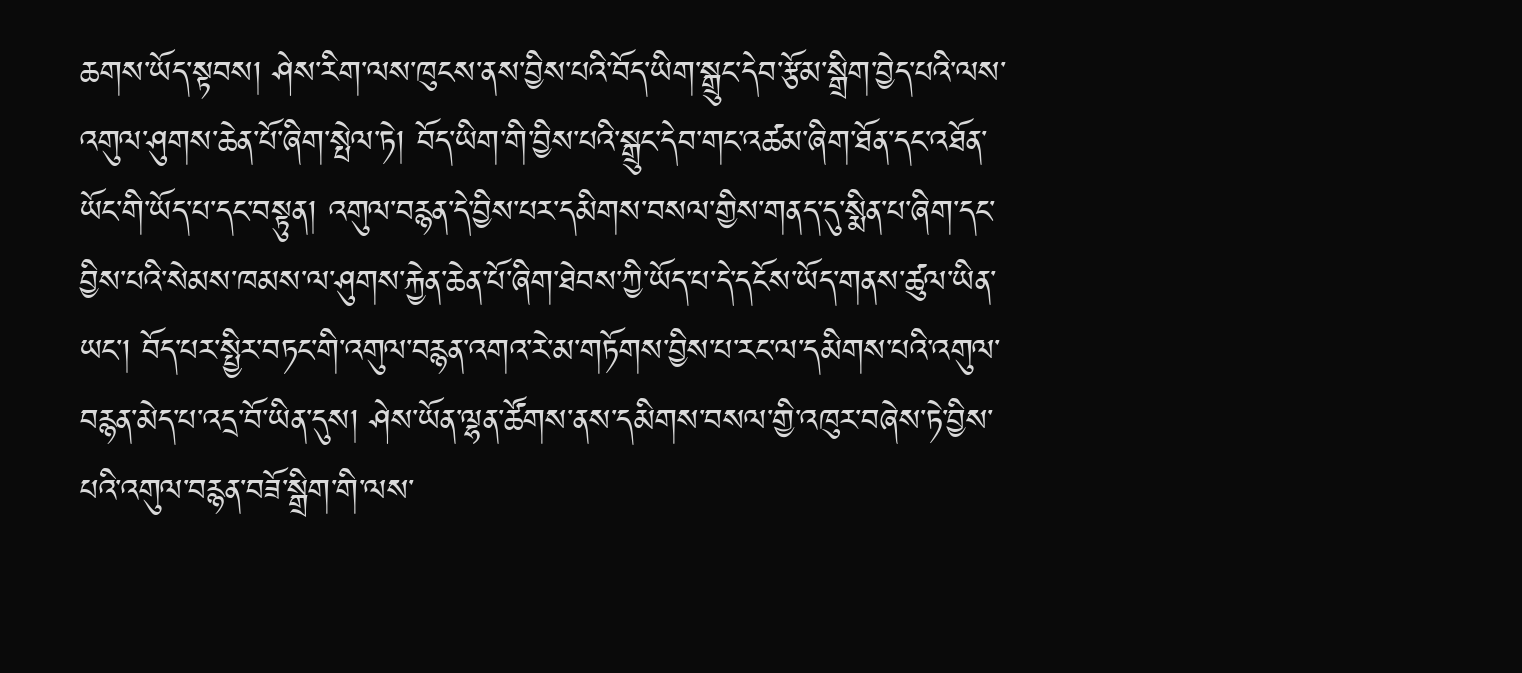ཆགས་ཡོད་སྟབས། ཤེས་རིག་ལས་ཁུངས་ནས་བྱིས་པའི་བོད་ཡིག་སྒྲུང་དེབ་རྩོམ་སྒྲིག་བྱེད་པའི་ལས་འགུལ་ཤུགས་ཆེན་པོ་ཞིག་སྤེལ་ཏེ། བོད་ཡིག་གི་བྱིས་པའི་སྒྲུང་དེབ་གང་འཚམ་ཞིག་ཐོན་དང་འཐོན་ཡོང་གི་ཡོད་པ་དང་བསྟུན། འགུལ་བརྙན་དེ་བྱིས་པར་དམིགས་བསལ་གྱིས་གནད་དུ་སྨིན་པ་ཞིག་དང་བྱིས་པའི་སེམས་ཁམས་ལ་ཤུགས་རྐྱེན་ཆེན་པོ་ཞིག་ཐེབས་ཀྱི་ཡོད་པ་དེ་དངོས་ཡོད་གནས་ཚུལ་ཡིན་ཡང་། བོད་པར་སྤྱིར་བཏང་གི་འགུལ་བརྙན་འགའ་རེ་མ་གཏོགས་བྱིས་པ་རང་ལ་དམིགས་པའི་འགུལ་བརྙན་མེད་པ་འདྲ་བོ་ཡིན་དུས། ཤེས་ཡོན་ལྷན་ཚོགས་ནས་དམིགས་བསལ་གྱི་འཁུར་བཞེས་ཏེ་བྱིས་པའི་འགུལ་བརྙན་བཟོ་སྒྲིག་གི་ལས་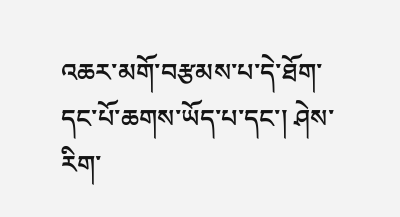འཆར་མགོ་བརྩམས་པ་དེ་ཐོག་དང་པོ་ཆགས་ཡོད་པ་དང་། ཤེས་རིག་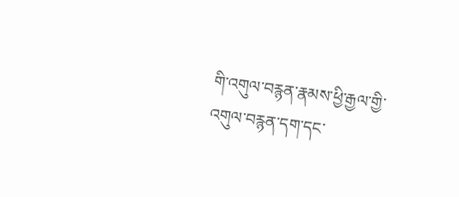གི་འགུལ་བརྙན་རྣམས་ཕྱི་རྒྱལ་གྱི་འགུལ་བརྙན་དག་དང་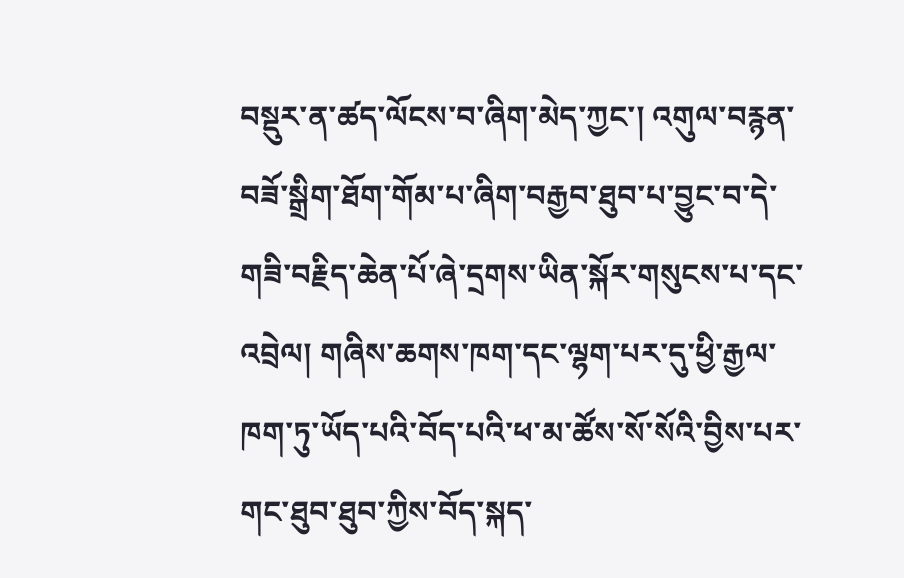བསྡུར་ན་ཚད་ལོངས་བ་ཞིག་མེད་ཀྱང་། འགུལ་བརྙན་བཟོ་སྒྲིག་ཐོག་གོམ་པ་ཞིག་བརྒྱབ་ཐུབ་པ་བྱུང་བ་དེ་གཟི་བརྗིད་ཆེན་པོ་ཞེ་དྲགས་ཡིན་སྐོར་གསུངས་པ་དང་འབྲེལ། གཞིས་ཆགས་ཁག་དང་ལྷག་པར་དུ་ཕྱི་རྒྱལ་ཁག་ཏུ་ཡོད་པའི་བོད་པའི་ཕ་མ་ཚོས་སོ་སོའི་བྱིས་པར་གང་ཐུབ་ཐུབ་ཀྱིས་བོད་སྐད་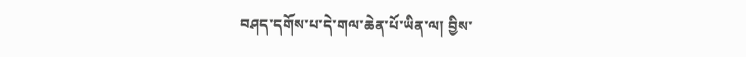བཤད་དགོས་པ་དེ་གལ་ཆེན་པོ་ཡིན་ལ། བྱིས་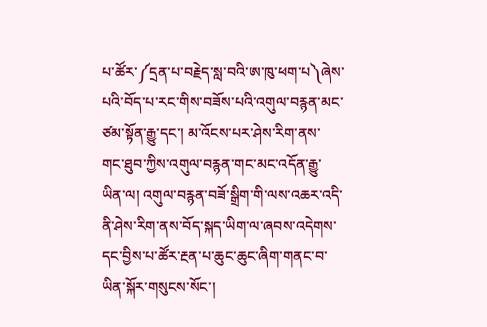པ་ཚོར་༼དྲན་པ་བརྗེད་སླ་བའི་ཨ་ཁུ་ཕག་པ༽ཞེས་པའི་བོད་པ་རང་གིས་བཟོས་པའི་འགུལ་བརྙན་མང་ཙམ་སྟོན་རྒྱུ་དང་། མ་འོངས་པར་ཤེས་རིག་ནས་གང་ཐུབ་ཀྱིས་འགུལ་བརྙན་གང་མང་འདོན་རྒྱུ་ཡིན་ལ། འགུལ་བརྙན་བཟོ་སྒྲིག་གི་ལས་འཆར་འདི་ནི་ཤེས་རིག་ནས་བོད་སྐད་ཡིག་ལ་ཞབས་འདེགས་དང་བྱིས་པ་ཚོར་རྔན་པ་ཆུང་ཆུང་ཞིག་གནང་བ་ཡིན་སྐོར་གསུངས་སོང་།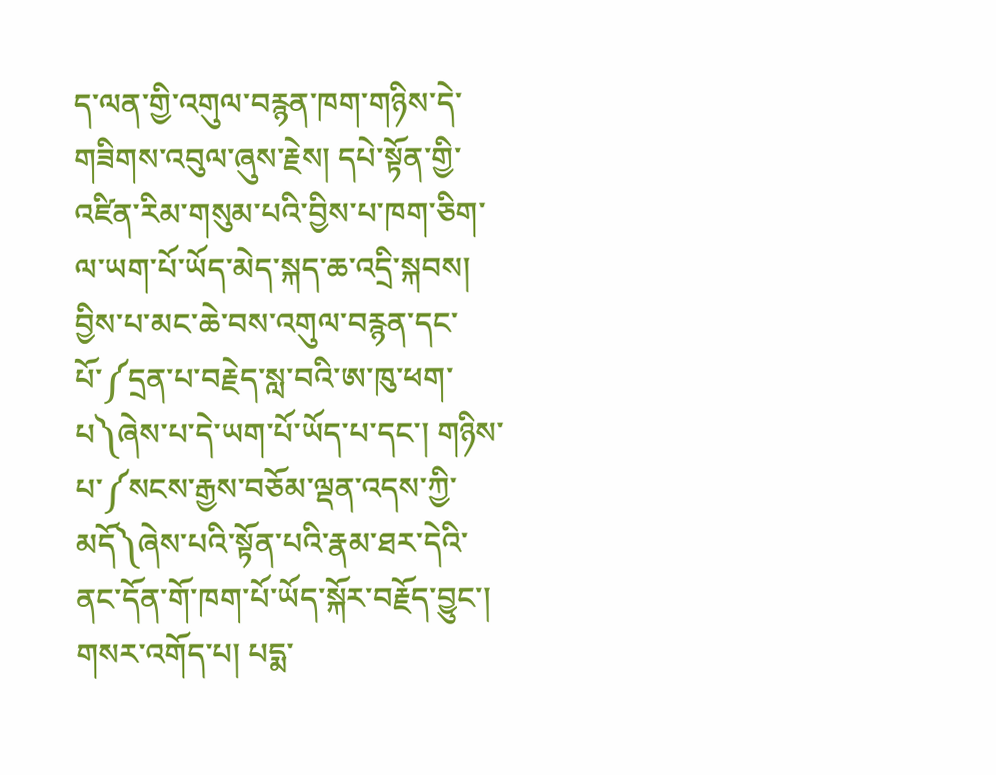ད་ལན་གྱི་འགུལ་བརྙན་ཁག་གཉིས་དེ་གཟིགས་འབུལ་ཞུས་རྗེས། དཔེ་སྟོན་གྱི་འཛིན་རིམ་གསུམ་པའི་བྱིས་པ་ཁག་ཅིག་ལ་ཡག་པོ་ཡོད་མེད་སྐད་ཆ་འདྲི་སྐབས། བྱིས་པ་མང་ཆེ་བས་འགུལ་བརྙན་དང་པོ་༼དྲན་པ་བརྗེད་སླ་བའི་ཨ་ཁུ་ཕག་པ༽ཞེས་པ་དེ་ཡག་པོ་ཡོད་པ་དང་། གཉིས་པ་༼སངས་རྒྱས་བཅོམ་ལྡན་འདས་ཀྱི་མདོ༽ཞེས་པའི་སྟོན་པའི་རྣམ་ཐར་དེའི་ནང་དོན་གོ་ཁག་པོ་ཡོད་སྐོར་བརྗོད་བྱུང་།
གསར་འགོད་པ། པདྨ་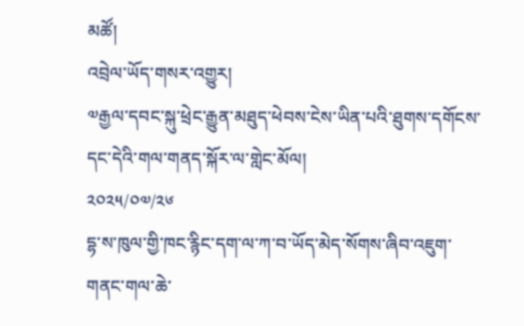མཚོ།
འབྲེལ་ཡོད་གསར་འགྱུར།
༧རྒྱལ་དབང་སྐུ་ཕྲེང་རྒྱུན་མཐུད་ཕེབས་ངེས་ཡིན་པའི་ཐུགས་དགོངས་དང་དེའི་གལ་གནད་སྐོར་ལ་གླེང་མོལ།
༢༠༢༥/༠༧/༢༦
དྷ་ས་ཁུལ་གྱི་ཁང་རྙིང་དག་ལ་ཀ་བ་ཡོད་མེད་སོགས་ཞིབ་འཇུག་གནང་གལ་ཆེ་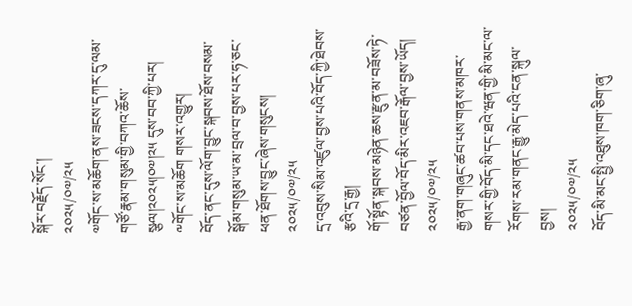སྐོར་བརྗོད་སོང་།
༢༠༢༥/༠༧/༢༥
༧གོང་ས་མཆོག་ནས་ཟངས་དཀར་དུ་ལམ་གཙོ་རྣམ་གསུམ་གྱི་བཀའ་ཆོས་སྩལ།༢༠༢༥།༠༧།༢༥ དུས་བབ་ཀྱི་པར།
༸གོང་ས་མཆོག གསར་འགྱུར།
བོད་ནང་དུས་ལོག་བྱུང་སྐབས་ཐོས་བསམ་སྒོམ་གསུམ་ཡ་མ་བྲལ་བ་བྱས་པར་ཧ་ཅང་ཕན་ཐོགས་བྱུང་ཞེས་གསུངས།
༢༠༢༥/༠༧/༢༥
དྲ་འབུས་སིམ་འཛུལ་བྱས་པའི་བོད་ཀྱི་ཐེབས་རྩའི་དྲ་རྒྱ།
གོ་སྟོན་སྐབས་མཉེན་ཆས་རྫུན་མ་བཟོས་ཏེ་བཙན་བྱོལ་བོད་མིར་འཇབ་རྒོལ་བྱས་ཡོད།
༢༠༢༥/༠༧/༢༥
རྒྱ་ནག་གཞུང་ཚབ་པས་གནས་མཁར་གསར་གྱི་བོད་མི་དང་ཐའེ་ཝན་གྱི་མི་མང་ལ་རོགས་རམ་གནང་རྒྱུ་མེད་པའི་ངན་སྐུལ་བྱས།
༢༠༢༥/༠༧/༢༥
བོད་མི་མང་སྤྱི་འཐུས་ཁག་ཅིག་ཞུ་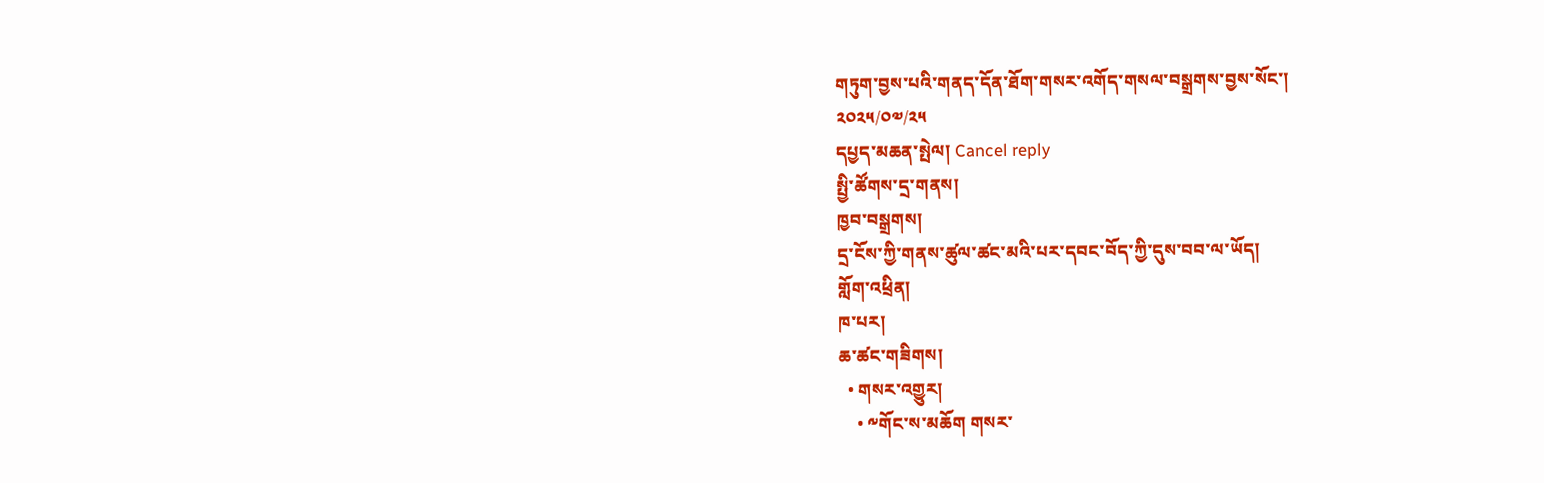གཏུག་བྱས་པའི་གནད་དོན་ཐོག་གསར་འགོད་གསལ་བསྒྲགས་བྱས་སོང་།
༢༠༢༥/༠༧/༢༥
དཔྱད་མཆན་སྤེལ། Cancel reply
སྤྱི་ཚོགས་དྲ་གནས།
ཁྱབ་བསྒྲགས།
དྲ་ངོས་ཀྱི་གནས་ཚུལ་ཚང་མའི་པར་དབང་བོད་ཀྱི་དུས་བབ་ལ་ཡོད།
གློག་འཕྲིན།
ཁ་པར།
ཆ་ཚང་གཟིགས།
  • གསར་འགྱུར།
    • ༸གོང་ས་མཆོག གསར་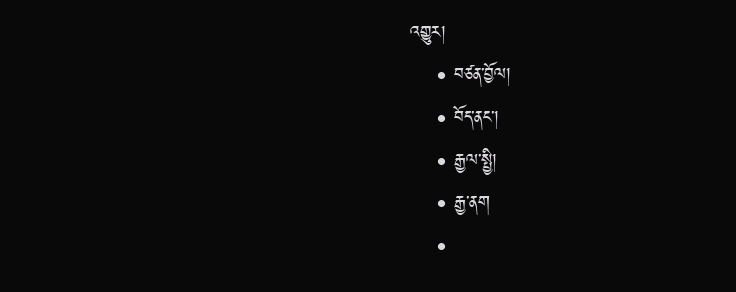འགྱུར།
    • བཙན་བྱོལ།
    • བོད་ནང་།
    • རྒྱལ་སྤྱི།
    • རྒྱ་ནག
    •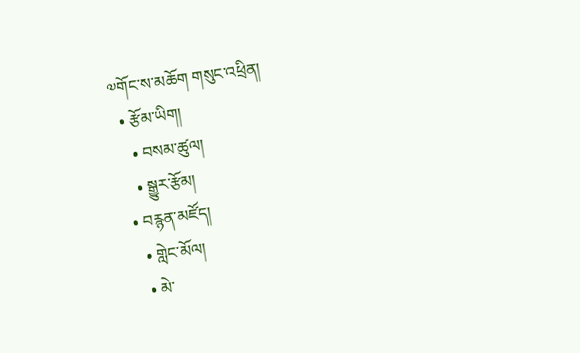༧གོང་ས་མཆོག གསུང་འཕྲིན།
  • རྩོམ་ཡིག།
    • བསམ་ཚུལ།
    • སྒྱུར་རྩོམ།
  • བརྙན་མཛོད།
    • གླེང་མོལ།
    • མེ་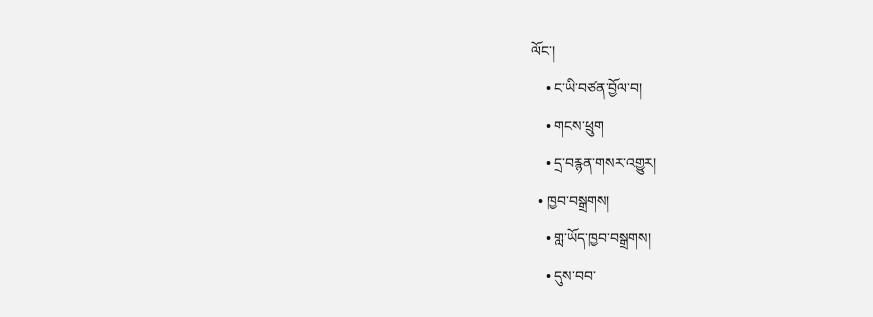ལོང་།
    • ང་ཡི་བཙན་བྱོལ་བ།
    • གངས་ཕྲུག
    • དྲ་བརྙན་གསར་འགྱུར།
  • ཁྱབ་བསྒྲགས།
    • གླ་ཡོད་ཁྱབ་བསྒྲགས།
    • དུས་བབ་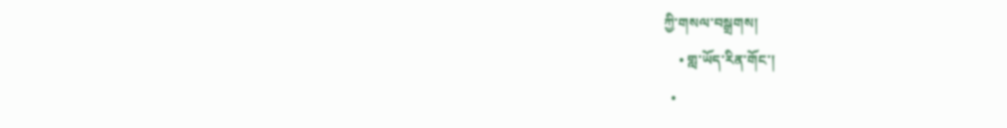ཀྱི་གསལ་བསྒྲགས།
    • གླ་ཡོད་རིན་གོང་།
  •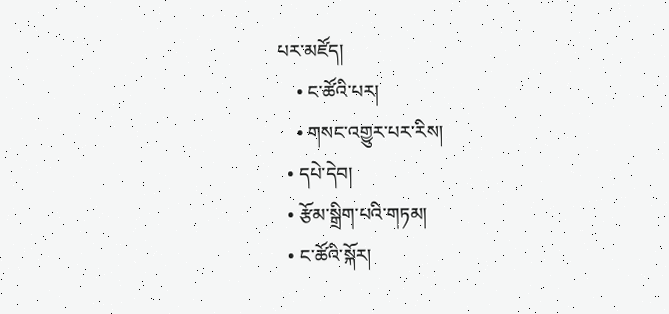པར་མཛོད།
    • ང་ཚོའི་པར།
    • གསང་འགྱུར་པར་རིས།
  • དཔེ་དེབ།
  • རྩོམ་སྒྲིག་པའི་གཏམ།
  • ང་ཚོའི་སྐོར།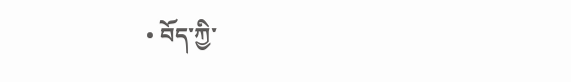• བོད་ཀྱི་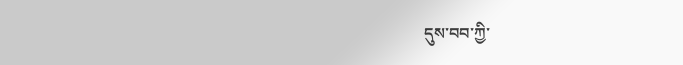དུས་བབ་ཀྱི་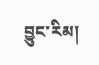བྱུང་རིམ།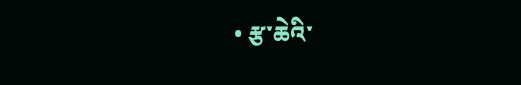• རྩ་ཆེའི་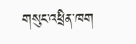གསུང་འཕྲིན་ཁག